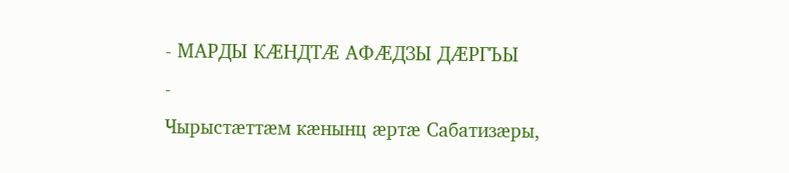- МАРДЫ КÆНДТÆ АФÆДЗЫ ДÆРГЪЫ
-
Чырыстæттæм кæнынц æртæ Сабатизæры,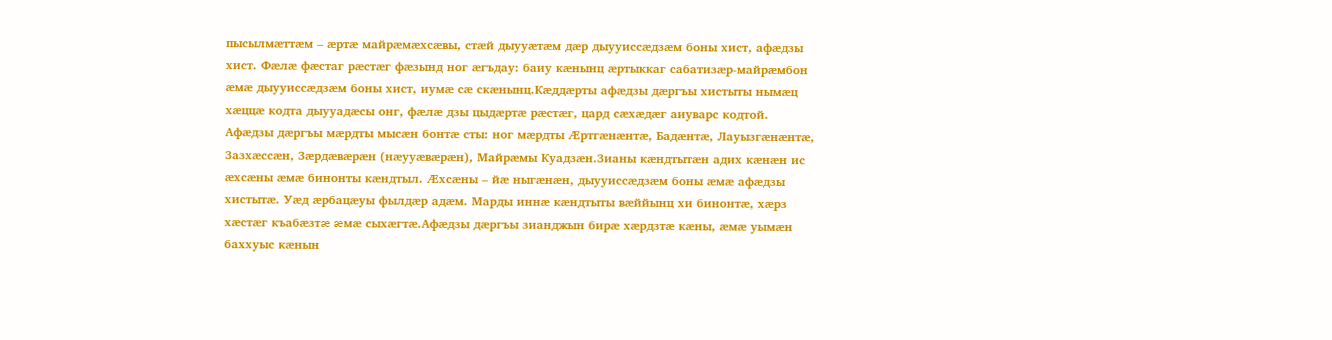пысылмæттæм – æртæ майрæмæхсæвы, стæй дыууæтæм дæр дыууиссæдзæм боны хист, афæдзы хист. Фæлæ фæстаг рæстæг фæзынд ног æгъдау: баиу кæнынц æртыккаг сабатизæр-майрæмбон æмæ дыууиссæдзæм боны хист, иумæ сæ скæнынц.Кæддæрты афæдзы дæргъы хистыты нымæц хæццæ кодта дыууадæсы онг, фæлæ дзы цыдæртæ рæстæг, цард сæхæдæг аиуварс кодтой. Афæдзы дæргъы мæрдты мысæн бонтæ сты: ног мæрдты Æртгæнæнтæ, Бадæнтæ, Лауызгæнæнтæ, Зазхæссæн, Зæрдæвæрæн (нæууæвæрæн), Майрæмы Куадзæн.Зианы кæндтытæн адих кæнæн ис æхсæны æмæ бинонты кæндтыл. Æхсæны – йæ ныгæнæн, дыууиссæдзæм боны æмæ афæдзы хистытæ. Уæд æрбацæуы фылдæр адæм. Марды иннæ кæндтыты вæййынц хи бинонтæ, хæрз хæстæг къабæзтæ æмæ сыхæгтæ.Афæдзы дæргъы зианджын бирæ хæрдзтæ кæны, æмæ уымæн баххуыс кæнын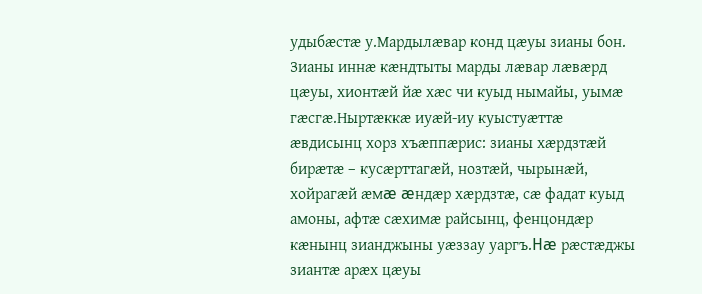удыбæстæ у.Мардылæвар конд цæуы зианы бон. Зианы иннæ кæндтыты марды лæвар лæвæрд цæуы, хионтæй йæ хæс чи куыд нымайы, уымæ гæсгæ.Ныртæккæ иуæй-иу куыстуæттæ æвдисынц хорз хъæппæрис: зианы хæрдзтæй бирæтæ – кусæрттагæй, нозтæй, чырынæй, хойрагæй æмæ æндæр хæрдзтæ, сæ фадат куыд амоны, афтæ сæхимæ райсынц, фенцондæр кæнынц зианджыны уæззау уаргъ.Hæ рæстæджы зиантæ арæх цæуы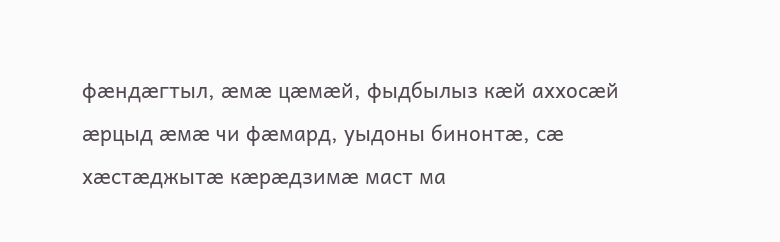фæндæгтыл, æмæ цæмæй, фыдбылыз кæй аххосæй æрцыд æмæ чи фæмард, уыдоны бинонтæ, сæ хæстæджытæ кæрæдзимæ маст ма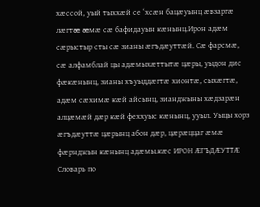хæссой, уый тыххæй се ‘хсæн бацæуынц æвзаргæ лæгтæ æмæ сæ бафидауын кæнынц.Ирон адæм сæрыстыр сты сæ зианы æгъдæуттæй. Сæ фарсмæ, сæ алфамблай цы адæмыхæттытæ цæры, уыдон дис фæкæнынц, зианы хъуыддæгтæ хионтæ, сыхæгтæ, адæм сæхимæ кæй айсынц, зианджыны хæдзарæн алцæмæй дæр кæй феххуыс кæнынц, ууыл. Уыцы хорз æгъдæуттæ цæрынц абон дæр, цæрæццаг æмæ фæрнджын кæнынц адæмы.кæс ИРОН ÆГЪДÆУТТÆ
Словарь по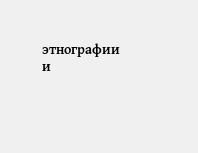этнографии и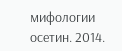мифологии осетин. 2014.